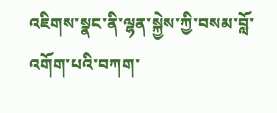འཇིགས་སྣང་ནི་ལྷན་སྐྱེས་ཀྱི་བསམ་བློ་འགོག་པའི་བཀག་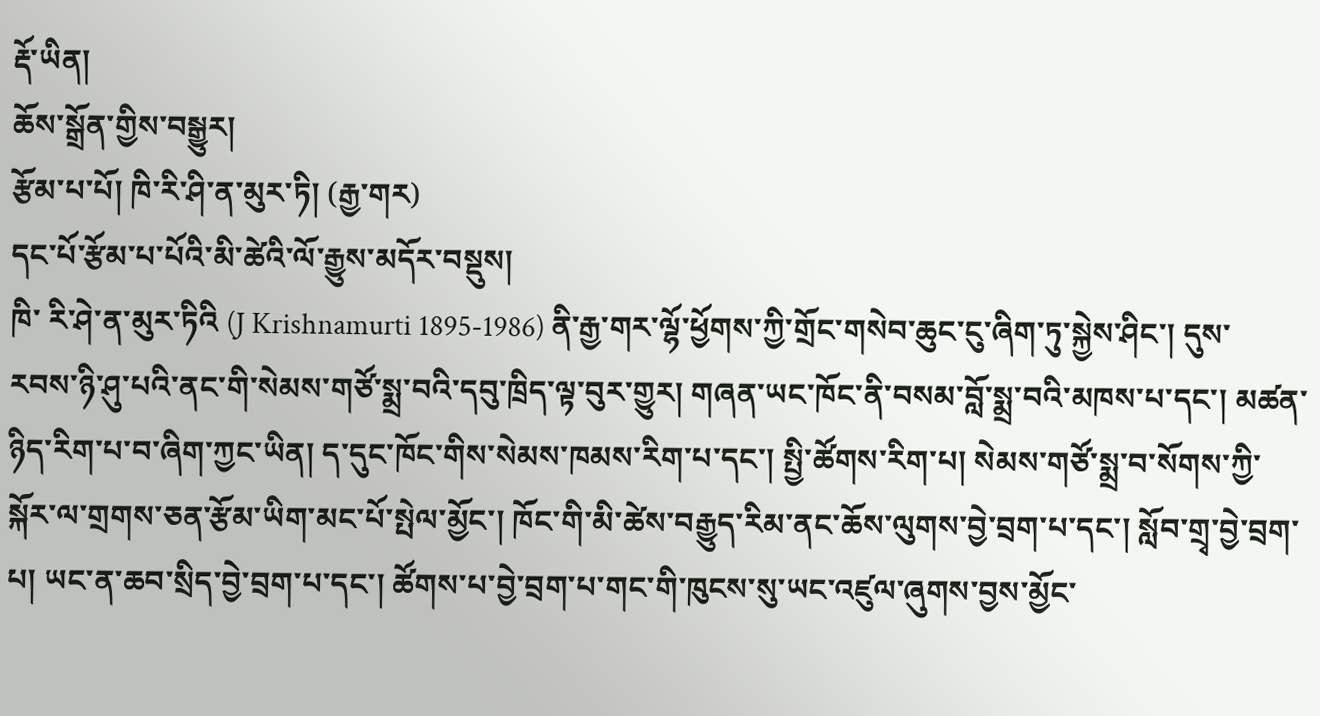རྡོ་ཡིན།
ཆོས་སྒྲོན་གྱིས་བསྒྱུར།
རྩོམ་པ་པོ། ཁི་རི་ཤི་ན་མུར་ཏི། (རྒྱ་གར)
དང་པོ་རྩོམ་པ་པོའི་མི་ཚེའི་ལོ་རྒྱུས་མདོར་བསྡུས།
ཁི་ རི་ཤེ་ན་མུར་ཏིའི (J Krishnamurti 1895-1986) ནི་རྒྱ་གར་ལྷོ་ཕྱོགས་ཀྱི་གྲོང་གསེབ་ཆུང་ངུ་ཞིག་ཏུ་སྐྱེས་ཤིང་། དུས་རབས་ཉི་ཤུ་པའི་ནང་གི་སེམས་གཙོ་སྨྲ་བའི་དབུ་ཁྲིད་ལྟ་བུར་གྱུར། གཞན་ཡང་ཁོང་ནི་བསམ་བློ་སྨྲ་བའི་མཁས་པ་དང་། མཚན་ཉིད་རིག་པ་བ་ཞིག་ཀྱང་ཡིན། ད་དུང་ཁོང་གིས་སེམས་ཁམས་རིག་པ་དང་། སྤྱི་ཚོགས་རིག་པ། སེམས་གཙོ་སྨྲ་བ་སོགས་ཀྱི་སྐོར་ལ་གྲགས་ཅན་རྩོམ་ཡིག་མང་པོ་སྤེལ་མྱོང་། ཁོང་གི་མི་ཚེས་བརྒྱུད་རིམ་ནང་ཆོས་ལུགས་བྱེ་བྲག་པ་དང་། སློབ་གྲྭ་བྱེ་བྲག་པ། ཡང་ན་ཆབ་སྲིད་བྱེ་བྲག་པ་དང་། ཚོགས་པ་བྱེ་བྲག་པ་གང་གི་ཁུངས་སུ་ཡང་འཛུལ་ཞུགས་བྱས་མྱོང་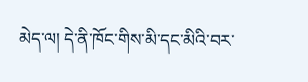མེད་ལ། དེ་ནི་ཁོང་གིས་མི་དང་མིའི་བར་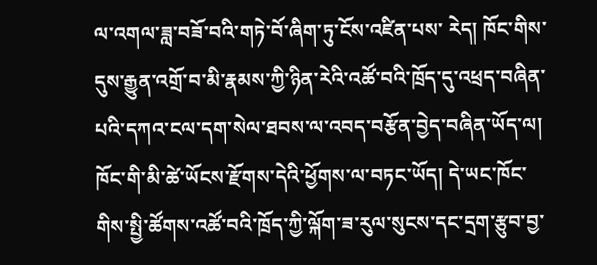ལ་འགལ་ཟླ་བཟོ་བའི་གཏེ་བོ་ཞིག་ཏུ་ངོས་འཛིན་པས་ རེད། ཁོང་གིས་དུས་རྒྱུན་འགྲོ་བ་མི་རྣམས་ཀྱི་ཉིན་རེའི་འཚོ་བའི་ཁྲོད་དུ་འཕྲད་བཞིན་ པའི་དཀའ་ངལ་དག་སེལ་ཐབས་ལ་འབད་བརྩོན་བྱེད་བཞིན་ཡོད་ལ། ཁོང་གི་མི་ཚེ་ཡོངས་རྫོགས་དེའི་ཕྱོགས་ལ་བཏང་ཡོད། དེ་ཡང་ཁོང་གིས་སྤྱི་ཚོགས་འཚོ་བའི་ཁྲོད་ཀྱི་ལྐོག་ཟ་རུལ་སུངས་དང་དྲག་རྩུབ་བྱ་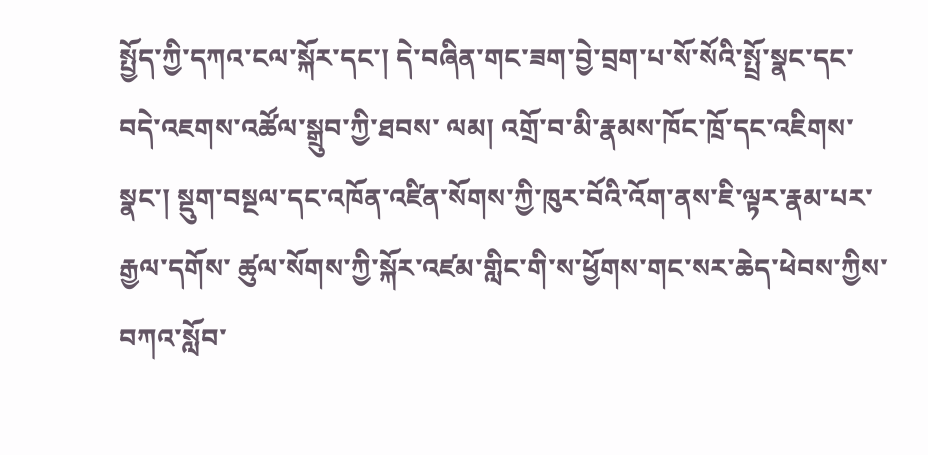སྤྱོད་ཀྱི་དཀའ་ངལ་སྐོར་དང་། དེ་བཞིན་གང་ཟག་བྱེ་བྲག་པ་སོ་སོའི་སྤྲོ་སྣང་དང་བདེ་འཇགས་འཚོལ་སྒྲུབ་ཀྱི་ཐབས་ ལམ། འགྲོ་བ་མི་རྣམས་ཁོང་ཁྲོ་དང་འཇིགས་སྣང་། སྡུག་བསྔལ་དང་འཁོན་འཛིན་སོགས་ཀྱི་ཁུར་བོའི་འོག་ནས་ཇི་ལྟར་རྣམ་པར་རྒྱལ་དགོས་ ཚུལ་སོགས་ཀྱི་སྐོར་འཛམ་གླིང་གི་ས་ཕྱོགས་གང་སར་ཆེད་ཕེབས་ཀྱིས་བཀའ་སློབ་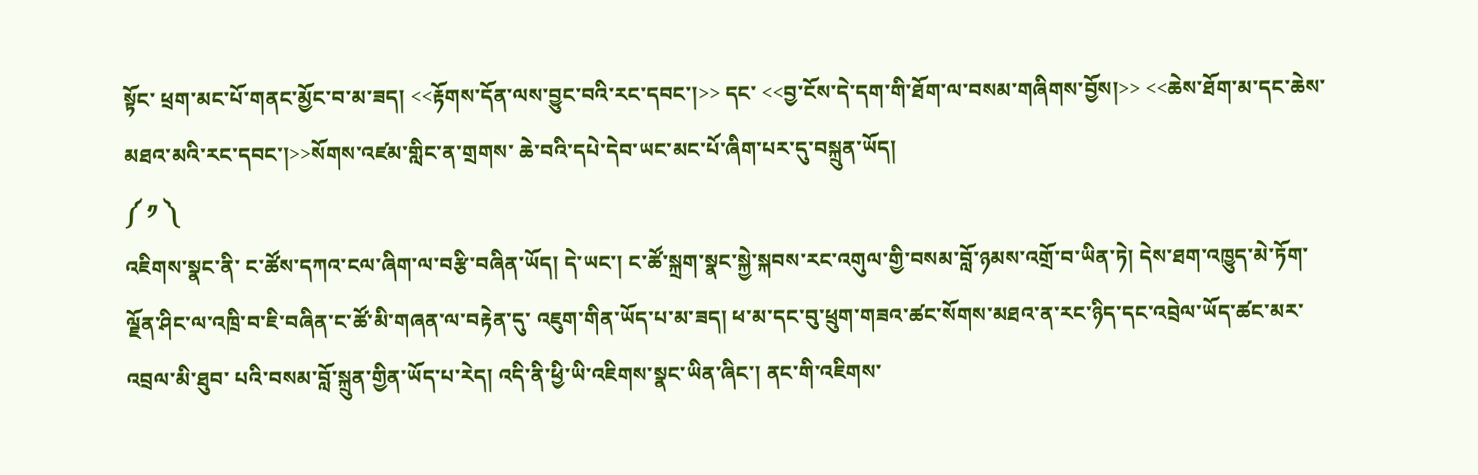སྟོང་ ཕྲག་མང་པོ་གནང་མྱོང་བ་མ་ཟད། <<རྟོགས་དོན་ལས་བྱུང་བའི་རང་དབང་།>> དང་ <<བྱ་ངོས་དེ་དག་གི་ཐོག་ལ་བསམ་གཞིགས་བྱོས།>> <<ཆེས་ཐོག་མ་དང་ཆེས་མཐའ་མའི་རང་དབང་།>>སོགས་འཛམ་གླིང་ན་གྲགས་ ཆེ་བའི་དཔེ་དེབ་ཡང་མང་པོ་ཞིག་པར་དུ་བསྐྲུན་ཡོད།
༼ ༡ ༽
འཇིགས་སྣང་ནི་ ང་ཚོས་དཀའ་ངལ་ཞིག་ལ་བརྩི་བཞིན་ཡོད། དེ་ཡང་། ང་ཚོ་སྐྲག་སྣང་སྐྱེ་སྐབས་རང་འགུལ་གྱི་བསམ་བློ་ཉམས་འགྲོ་བ་ཡིན་ཏེ། དེས་ཐག་འཁྱུད་མེ་ཏོག་ལྗོན་ཤིང་ལ་འཁྲི་བ་ཇི་བཞིན་ང་ཚོ་མི་གཞན་ལ་བརྟེན་དུ་ འཇུག་གིན་ཡོད་པ་མ་ཟད། ཕ་མ་དང་བུ་ཕྲུག་གཟའ་ཚང་སོགས་མཐའ་ན་རང་ཉིད་དང་འབྲེལ་ཡོད་ཚང་མར་འབྲལ་མི་ཐུབ་ པའི་བསམ་བློ་སྐྲུན་གྱིན་ཡོད་པ་རེད། འདི་ནི་ཕྱི་ཡི་འཇིགས་སྣང་ཡིན་ཞིང་། ནང་གི་འཇིགས་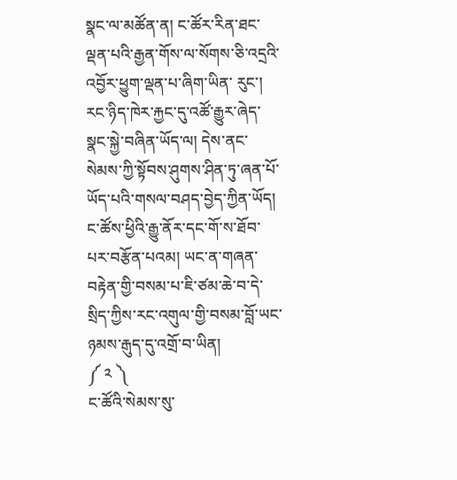སྣང་ལ་མཚོན་ན། ང་ཚོར་རིན་ཐང་ལྡན་པའི་རྒྱན་གོས་ལ་སོགས་ཅི་འདྲའི་འབྱོར་ཕྱུག་ལྡན་པ་ཞིག་ཡིན་ རུང་། རང་ཉིད་ཁེར་རྐྱང་དུ་འཚོ་རྒྱུར་ཞེད་སྣང་སྐྱེ་བཞིན་ཡོད་ལ། དེས་ནང་སེམས་ཀྱི་སྟོབས་ཤུགས་ཤིན་ཏུ་ཞན་པོ་ཡོད་པའི་གསལ་བཤད་བྱེད་ཀྱིན་ཡོད། ང་ཚོས་ཕྱིའི་རྒྱུ་ནོར་དང་གོ་ས་ཐོབ་པར་བརྩོན་པའམ། ཡང་ན་གཞན་བརྟེན་གྱི་བསམ་པ་ཇི་ཙམ་ཆེ་བ་དེ་སྲིད་ཀྱིས་རང་འགུལ་གྱི་བསམ་བློ་ཡང་ ཉམས་རྒུད་དུ་འགྲོ་བ་ཡིན།
༼ ༢ ༽
ང་ཚོའི་སེམས་སུ་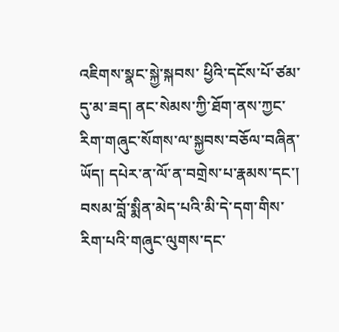འཇིགས་སྣང་སྐྱེ་སྐབས་ ཕྱིའི་དངོས་པོ་ཙམ་དུ་མ་ཟད། ནང་སེམས་ཀྱི་ཐོག་ནས་ཀྱང་རིག་གཞུང་སོགས་ལ་སྐྱབས་བཅོལ་བཞིན་ཡོད། དཔེར་ན་ལོ་ན་བགྲེས་པ་རྣམས་དང་། བསམ་བློ་སྨིན་མེད་པའི་མི་དེ་དག་གིས་རིག་པའི་གཞུང་ལུགས་དང་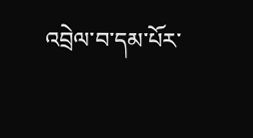འབྲེལ་བ་དམ་པོར་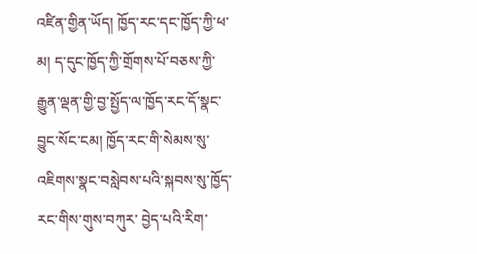འཛིན་གྱིན་ཡོད། ཁྱོད་རང་དང་ཁྱོད་ཀྱི་ཕ་མ། ད་དུང་ཁྱོད་ཀྱི་གྲོགས་པོ་བཅས་ཀྱི་རྒྱུན་ལྡན་གྱི་བྱ་སྤྱོད་ལ་ཁྱོད་རང་དོ་སྣང་ བྱུང་སོང་ངམ། ཁྱོད་རང་གི་སེམས་སུ་འཇིགས་སྣང་བསླེབས་པའི་སྐབས་སུ་ཁྱོད་རང་གིས་གུས་བཀུར་ བྱེད་པའི་རིག་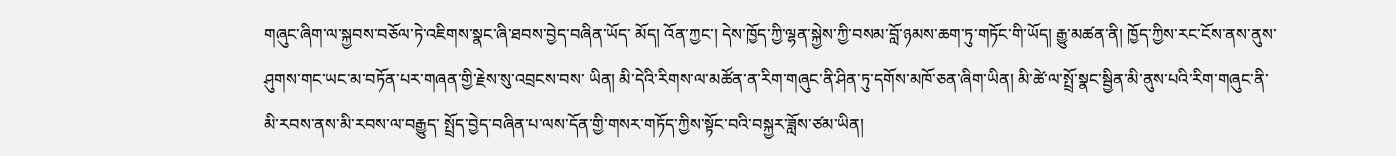གཞུང་ཞིག་ལ་སྐྱབས་བཅོལ་ཏེ་འཇིགས་སྣང་ཞི་ཐབས་བྱེད་བཞིན་ཡོད་ མོད། འོན་ཀྱང་། དེས་ཁྱོད་ཀྱི་ལྷན་སྐྱེས་ཀྱི་བསམ་བློ་ཉམས་ཆག་ཏུ་གཏོང་གི་ཡོད། རྒྱུ་མཚན་ནི། ཁྱོད་ཀྱིས་རང་ངོས་ནས་ནུས་ཤུགས་གང་ཡང་མ་བཏོན་པར་གཞན་གྱི་རྗེས་སུ་འབྲངས་བས་ ཡིན། མི་དེའི་རིགས་ལ་མཚོན་ན་རིག་གཞུང་ནི་ཤིན་ཏུ་དགོས་མཁོ་ཅན་ཞིག་ཡིན། མི་ཚེ་ལ་སྤྲོ་སྣང་སྦྱིན་མི་ནུས་པའི་རིག་གཞུང་ནི་མི་རབས་ནས་མི་རབས་ལ་བརྒྱུད་ སྤྲོད་བྱེད་བཞིན་པ་ལས་དོན་གྱི་གསར་གཏོད་ཀྱིས་སྟོང་བའི་བསྐྱར་ཟློས་ཙམ་ཡིན།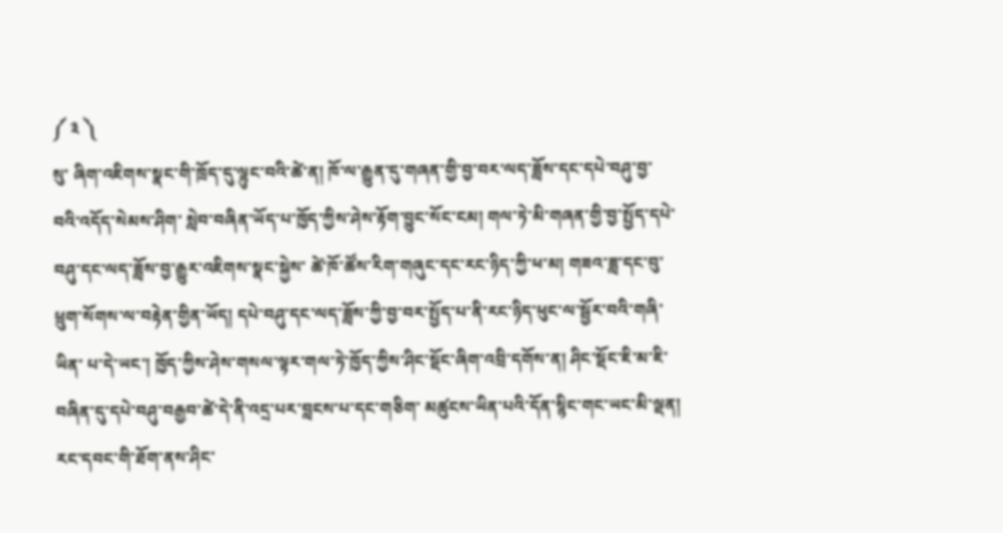༼ ༣ ༽
སུ་ ཞིག་འཇིགས་སྣང་གི་ཁྲོད་དུ་ལྷུང་བའི་ཚེ་ན། ཁོ་ལ་རྒྱུན་དུ་གཞན་གྱི་བྱ་བར་ལད་ཟློས་དང་དཔེ་བཤུ་བྱ་བའི་འདོད་སེམས་ཤིག་ སླེབ་བཞིན་ཡོད་པ་ཁྱོད་ཀྱིས་ཤེས་རྟོག་བྱུང་སོང་ངམ། གལ་ཏེ་མི་གཞན་གྱི་བྱ་སྤྱོད་དཔེ་བཤུ་དང་ལད་ཟློས་བྱ་རྒྱུར་འཇིགས་སྣང་སྐྱེས་ ཚེ་ཁོ་ཚོས་རིག་གཞུང་དང་རང་ཉིད་ཀྱི་ཕ་མ། གཟའ་ཟླ་དང་བུ་ཕྲུག་སོགས་ལ་བརྟེན་གྱིན་ཡོད། དཔེ་བཤུ་དང་ལད་ཟློས་ཀྱི་བྱ་བར་སྤྱོད་པ་ནི་རང་ཉིད་ཕུང་ལ་སྦྱོར་བའི་གཞི་ཡིན་ པ་དེ་ཡང་། ཁྱོད་ཀྱིས་ཤེས་གསལ་ལྟར་གལ་ཏེ་ཁྱོད་ཀྱིས་ཤིང་སྡོང་ཞིག་འབྲི་དགོས་ན། ཤིང་སྡོང་ཇི་མ་ཇི་བཞིན་དུ་དཔེ་བཤུ་བརྒྱབ་ཚེ་དེ་ནི་འདྲ་པར་བླངས་པ་དང་གཅིག་ མཚུངས་ཡིན་པའི་དོན་སྙིང་གང་ཡང་མི་ལྡན། རང་དབང་གི་ཐོག་ནས་ཤིང་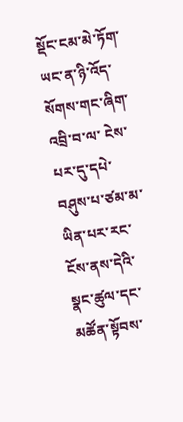སྡོང་ངམ་མེ་ཏོག་ཡང་ན་ཉི་འོད་སོགས་གང་ཞིག་འབྲི་བ་ལ་ ངེས་པར་དུ་དཔེ་བཤུས་པ་ཙམ་མ་ཡིན་པར་རང་ངོས་ནས་དེའི་སྣང་ཚུལ་དང་མཚོན་སྟོབས་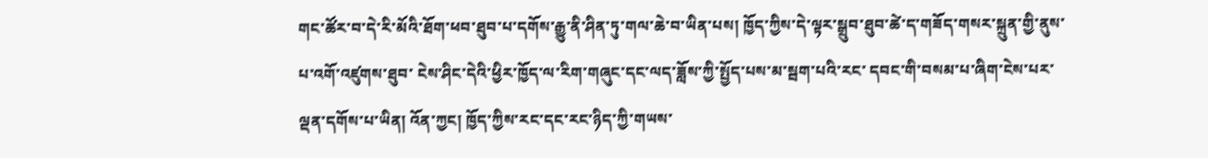གང་ཚོར་བ་དེ་རི་མོའི་ཐོག་ཕབ་ཐུབ་པ་དགོས་རྒྱུ་ནི་ཤིན་ཏུ་གལ་ཆེ་བ་ཡིན་པས། ཁྱོད་ཀྱིས་དེ་ལྟར་སྒྲུབ་ཐུབ་ཚེ་ད་གཟོད་གསར་སྐྲུན་གྱི་ནུས་པ་འགོ་འཛུགས་ཐུབ་ ངེས་ཤིང་དེའི་ཕྱིར་ཁྱོད་ལ་རིག་གཞུང་དང་ལད་ཟློས་ཀྱི་སྤྱོད་པས་མ་སྦག་པའི་རང་ དབང་གི་བསམ་པ་ཞིག་ངེས་པར་ལྡན་དགོས་པ་ཡིན། འོན་ཀྱང། ཁྱོད་ཀྱིས་རང་དང་རང་ཉིད་ཀྱི་གཡས་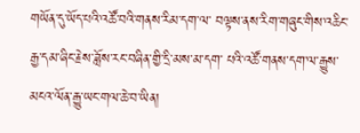གཡོན་དུ་ཡོད་པའི་འཚོ་བའི་གནས་རིམ་དག་ལ་ བལྟས་ནས་རིག་གཞུང་གིས་འཆིང་རྒྱ་དམ་ཞིང་རྗེས་ཟློས་རང་བཞིན་གྱི་དྲི་མས་མ་དག་ པའི་འཚོ་གནས་དག་ལ་རྒྱུས་མངའ་ལོན་རྒྱུ་ཡང་གལ་ཆེ་བ་ཡིན།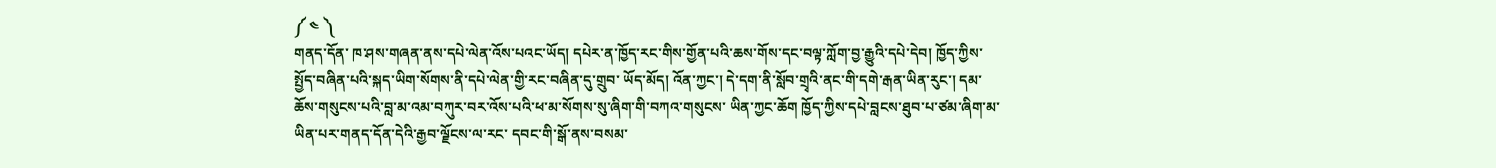༼ ༤ ༽
གནད་དོན་ ཁ་ཤས་གཞན་ནས་དཔེ་ལེན་འོས་པའང་ཡོད། དཔེར་ན་ཁྱོད་རང་གིས་གྱོན་པའི་ཆས་གོས་དང་བལྟ་ཀློག་བྱ་རྒྱུའི་དཔེ་དེབ། ཁྱོད་ཀྱིས་སྤྱོད་བཞིན་པའི་སྐད་ཡིག་སོགས་ནི་དཔེ་ལེན་གྱི་རང་བཞིན་དུ་གྲུབ་ ཡོད་མོད། འོན་ཀྱང་། དེ་དག་ནི་སློབ་གྲྭའི་ནང་གི་དགེ་རྒན་ཡིན་རུང་། དམ་ཆོས་གསུངས་པའི་བླ་མ་འམ་བཀུར་བར་འོས་པའི་ཕ་མ་སོགས་སུ་ཞིག་གི་བཀའ་གསུངས་ ཡིན་ཀྱང་ཆོག ཁྱོད་ཀྱིས་དཔེ་བླངས་ཐུབ་པ་ཙམ་ཞིག་མ་ཡིན་པར་གནད་དོན་དེའི་རྒྱབ་ལྗོངས་ལ་རང་ དབང་གི་སྒོ་ནས་བསམ་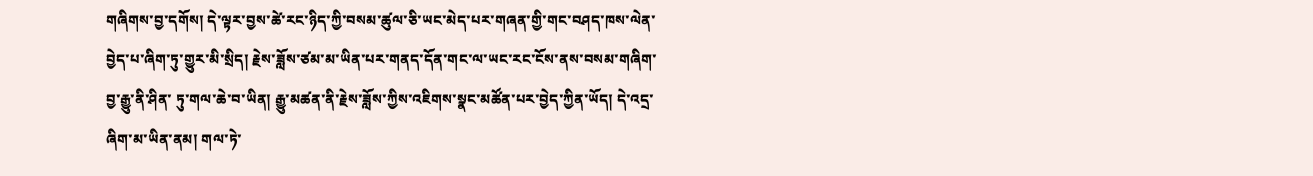གཞིགས་བྱ་དགོས། དེ་ལྟར་བྱས་ཚེ་རང་ཉིད་ཀྱི་བསམ་ཚུལ་ཅི་ཡང་མེད་པར་གཞན་གྱི་གང་བཤད་ཁས་ལེན་ བྱེད་པ་ཞིག་ཏུ་གྱུར་མི་སྲིད། རྗེས་ཟློས་ཙམ་མ་ཡིན་པར་གནད་དོན་གང་ལ་ཡང་རང་ངོས་ནས་བསམ་གཞིག་བྱ་རྒྱུ་ནི་ཤིན་ ཏུ་གལ་ཆེ་བ་ཡིན། རྒྱུ་མཚན་ནི་རྗེས་ཟློས་ཀྱིས་འཇིགས་སྣང་མཚོན་པར་བྱེད་ཀྱིན་ཡོད། དེ་འདྲ་ཞིག་མ་ཡིན་ནམ། གལ་ཏེ་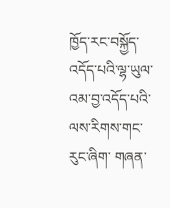ཁྱོད་རང་བསྐྱོད་འདོད་པའི་ལྷ་ཡུལ་འམ་བྱ་འདོད་པའི་ལས་རིགས་གང་རུང་ཞིག་ གཞན་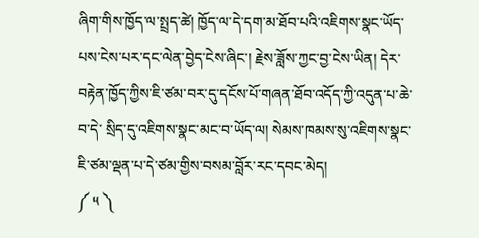ཞིག་གིས་ཁྱོད་ལ་སྤྲད་ཚེ། ཁྱོད་ལ་དེ་དག་མ་ཐོབ་པའི་འཇིགས་སྣང་ཡོད་པས་ངེས་པར་དང་ལེན་བྱེད་ངེས་ཞིང་། རྗེས་ཟློས་ཀྱང་བྱ་ངེས་ཡིན། དེར་བརྟེན་ཁྱོད་ཀྱིས་ཇི་ཙམ་བར་དུ་དངོས་པོ་གཞན་ཐོབ་འདོད་ཀྱི་འདུན་པ་ཆེ་བ་དེ་ སྲིད་དུ་འཇིགས་སྣང་མང་བ་ཡོད་ལ། སེམས་ཁམས་སུ་འཇིགས་སྣང་ཇི་ཙམ་ལྡན་པ་དེ་ཙམ་གྱིས་བསམ་བློར་རང་དབང་མེད།
༼ ༥ ༽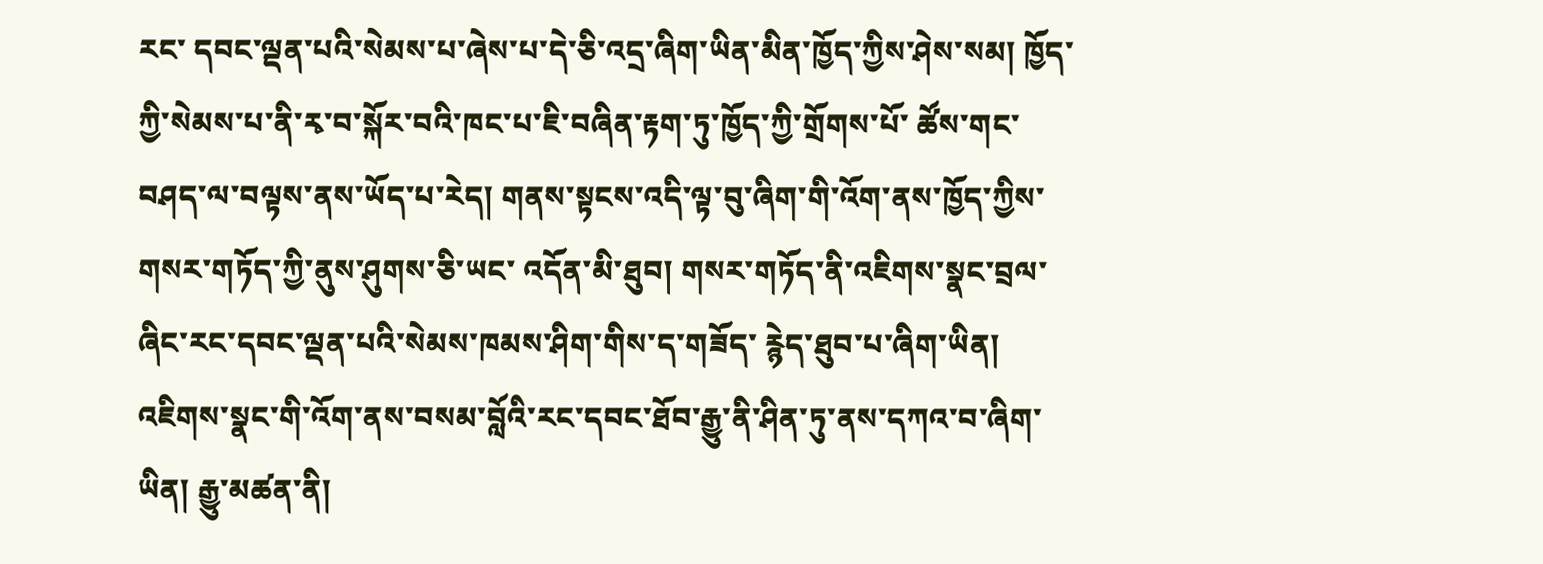རང་ དབང་ལྡན་པའི་སེམས་པ་ཞེས་པ་དེ་ཅི་འདྲ་ཞིག་ཡིན་མིན་ཁྱོད་ཀྱིས་ཤེས་སམ། ཁྱོད་ཀྱི་སེམས་པ་ནི་རྭ་བ་སྐོར་བའི་ཁང་པ་ཇི་བཞིན་རྟག་ཏུ་ཁྱོད་ཀྱི་གྲོགས་པོ་ ཚོས་གང་བཤད་ལ་བལྟས་ནས་ཡོད་པ་རེད། གནས་སྟངས་འདི་ལྟ་བུ་ཞིག་གི་འོག་ནས་ཁྱོད་ཀྱིས་གསར་གཏོད་ཀྱི་ནུས་ཤུགས་ཅི་ཡང་ འདོན་མི་ཐུབ། གསར་གཏོད་ནི་འཇིགས་སྣང་བྲལ་ཞིང་རང་དབང་ལྡན་པའི་སེམས་ཁམས་ཤིག་གིས་ད་གཟོད་ རྙེད་ཐུབ་པ་ཞིག་ཡིན། འཇིགས་སྣང་གི་འོག་ནས་བསམ་བློའི་རང་དབང་ཐོབ་རྒྱུ་ནི་ཤིན་ཏུ་ནས་དཀའ་བ་ཞིག་ ཡིན། རྒྱུ་མཚན་ནི།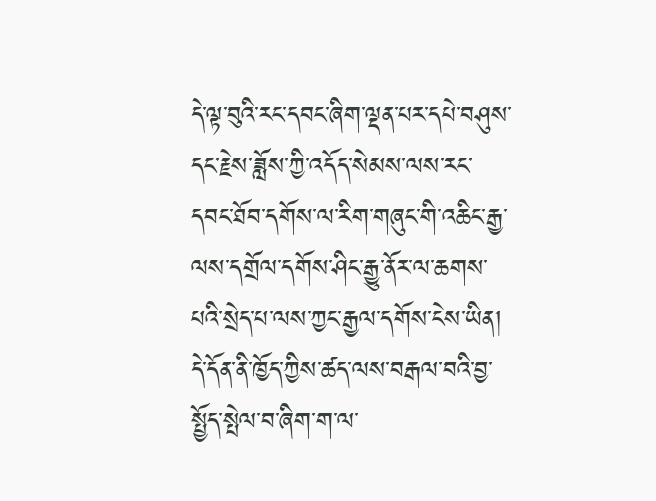དེ་ལྟ་བུའི་རང་དབང་ཞིག་ལྡན་པར་དཔེ་བཤུས་དང་རྗེས་ཟློས་ཀྱི་འདོད་སེམས་ལས་རང་ དབང་ཐོབ་དགོས་ལ་རིག་གཞུང་གི་འཆིང་རྒྱ་ལས་དགྲོལ་དགོས་ཤིང་རྒྱུ་ནོར་ལ་ཆགས་ པའི་སྲེད་པ་ལས་ཀྱང་རྒྱལ་དགོས་ངེས་ཡིན། དེ་དོན་ནི་ཁྱོད་ཀྱིས་ཚད་ལས་བརྒལ་བའི་བྱ་སྤྱོད་སྤེལ་བ་ཞིག་ག་ལ་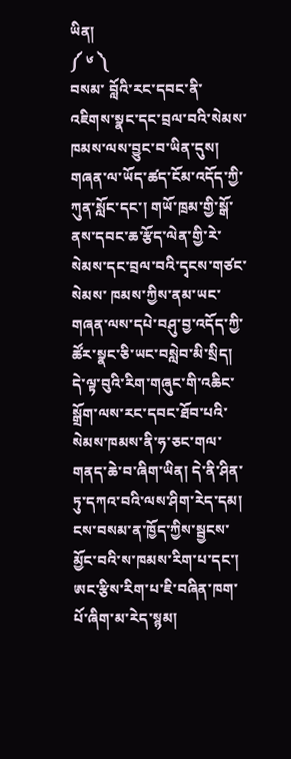ཡིན།
༼ ༦ ༽
བསམ་ བློའི་རང་དབང་ནི་འཇིགས་སྣང་དང་བྲལ་བའི་སེམས་ཁམས་ལས་བྱུང་བ་ཡིན་དུས། གཞན་ལ་ཡོད་ཚད་ངོམ་འདོད་ཀྱི་ཀུན་སློང་དང་། གཡོ་ཁྲམ་གྱི་སྒོ་ནས་དབང་ཆ་རྩོད་ལེན་གྱི་རེ་སེམས་དང་བྲལ་བའི་དྭངས་གཙང་སེམས་ ཁམས་ཀྱིས་ནམ་ཡང་གཞན་ལས་དཔེ་བཤུ་བྱ་འདོད་ཀྱི་ཚོར་སྣང་ཅི་ཡང་བསླེབ་མི་སྲིད། དེ་ལྟ་བུའི་རིག་གཞུང་གི་འཆིང་སྒྲོག་ལས་རང་དབང་ཐོབ་པའི་སེམས་ཁམས་ནི་ཧ་ཅང་གལ་ གནད་ཆེ་བ་ཞིག་ཡིན། དེ་ནི་ཤིན་ཏུ་དཀའ་བའི་ལས་ཤིག་རེད་དམ། ངས་བསམ་ན་ཁྱོད་ཀྱིས་སྦྱངས་མྱོང་བའི་ས་ཁམས་རིག་པ་དང་། ཨང་རྩིས་རིག་པ་ཇི་བཞིན་ཁག་པོ་ཞིག་མ་རེད་སྙམ།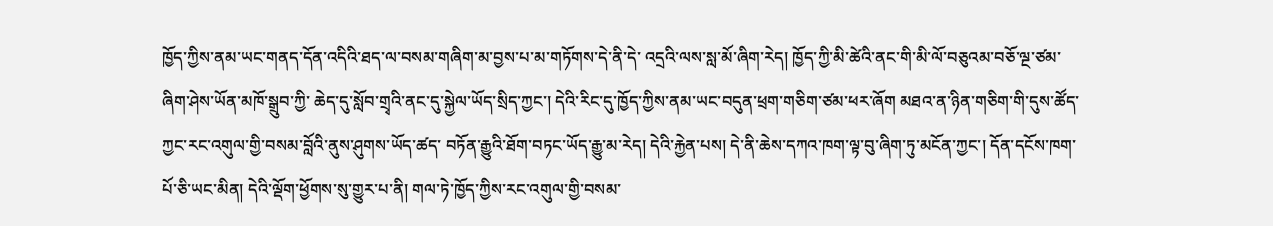ཁྱོད་ཀྱིས་ནམ་ཡང་གནད་དོན་འདིའི་ཐད་ལ་བསམ་གཞིག་མ་བྱས་པ་མ་གཏོགས་དེ་ནི་དེ་ འདྲའི་ལས་སླ་མོ་ཞིག་རེད། ཁྱོད་ཀྱི་མི་ཚེའི་ནང་གི་མི་ལོ་བཅུའམ་བཅོ་ལྔ་ཙམ་ཞིག་ཤེས་ཡོན་མཁོ་སྒྲུབ་ཀྱི་ ཆེད་དུ་སློབ་གྲྭའི་ནང་དུ་སྐྱེལ་ཡོད་སྲིད་ཀྱང་། དེའི་རིང་དུ་ཁྱོད་ཀྱིས་ནམ་ཡང་བདུན་ཕྲག་གཅིག་ཙམ་ཕར་ཞོག མཐའ་ན་ཉིན་གཅིག་གི་དུས་ཚོད་ཀྱང་རང་འགུལ་གྱི་བསམ་བློའི་ནུས་ཤུགས་ཡོད་ཚད་ བཏོན་རྒྱུའི་ཐོག་བཏང་ཡོད་རྒྱུ་མ་རེད། དེའི་རྐྱེན་པས། དེ་ནི་ཆེས་དཀའ་ཁག་ལྟ་བུ་ཞིག་ཏུ་མངོན་ཀྱང་། དོན་དངོས་ཁག་པོ་ཅི་ཡང་མིན། དེའི་ལྡོག་ཕྱོགས་སུ་གྱུར་པ་ནི། གལ་ཏེ་ཁྱོད་ཀྱིས་རང་འགུལ་གྱི་བསམ་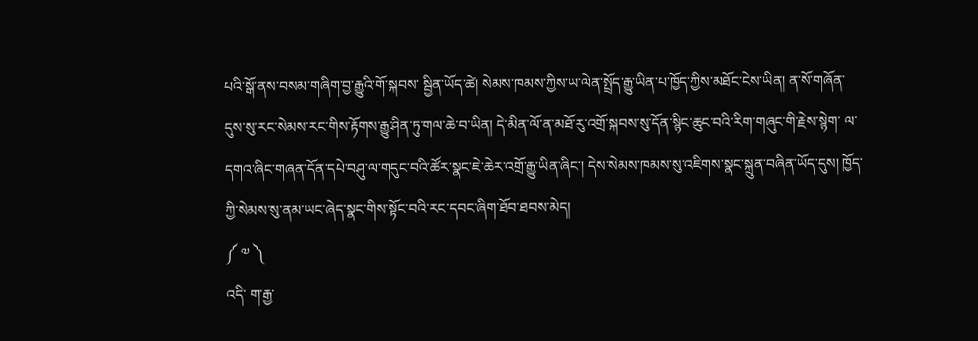པའི་སྒོ་ནས་བསམ་གཞིག་བྱ་རྒྱུའི་གོ་སྐབས་ སྦྱིན་ཡོད་ཚེ། སེམས་ཁམས་ཀྱིས་ཡ་ལེན་སྤྲོད་རྒྱུ་ཡིན་པ་ཁྱོད་ཀྱིས་མཐོང་ངེས་ཡིན། ན་སོ་གཞོན་དུས་སུ་རང་སེམས་རང་གིས་རྟོགས་རྒྱུ་ཤིན་ཏུ་གལ་ཆེ་བ་ཡིན། དེ་མིན་ལོ་ན་མཐོ་རུ་འགྲོ་སྐབས་སུ་དོན་སྙིང་ཆུང་བའི་རིག་གཞུང་གི་རྗེས་སྙེག་ ལ་དགའ་ཞིང་གཞན་དོན་དཔེ་བཤུ་ལ་གདུང་བའི་ཚོར་སྣང་ཇེ་ཆེར་འགྲོ་རྒྱུ་ཡིན་ཞིང་། དེས་སེམས་ཁམས་སུ་འཇིགས་སྣང་སྐྲུན་བཞིན་ཡོད་དུས། ཁྱོད་ཀྱི་སེམས་སུ་ནམ་ཡང་ཞེད་སྣང་གིས་སྟོང་བའི་རང་དབང་ཞིག་ཐོབ་ཐབས་མེད།
༼ ༧ ༽
འདི་ ག་རྒྱ་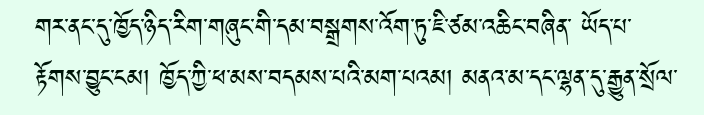གར་ནང་དུ་ཁྱོད་ཉིད་རིག་གཞུང་གི་དམ་བསྒྲགས་འོག་ཏུ་ཇི་ཙམ་འཆིང་བཞིན་ ཡོད་པ་རྟོགས་བྱུང་ངམ། ཁྱོད་ཀྱི་ཕ་མས་བདམས་པའི་མག་པའམ། མནའ་མ་དང་ལྷན་དུ་རྒྱུན་སྲོལ་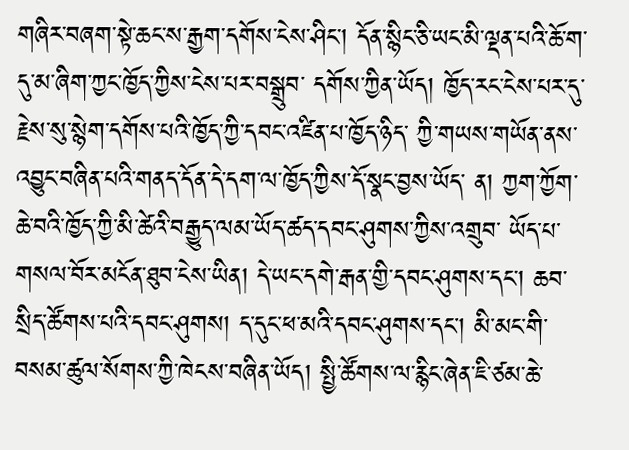གཞིར་བཞག་སྟེ་ཆང་ས་རྒྱག་དགོས་ངེས་ཤིང་། དོན་སྙིང་ཅི་ཡང་མི་ལྡན་པའི་ཆོ་ག་དུ་མ་ཞིག་ཀྱང་ཁྱོད་ཀྱིས་ངེས་པར་བསྒྲུབ་ དགོས་ཀྱིན་ཡོད། ཁྱོད་རང་ངེས་པར་དུ་རྗེས་སུ་སྙེག་དགོས་པའི་ཁྱོད་ཀྱི་དབང་འཛིན་པ་ཁྱོད་ཉིད་ ཀྱི་གཡས་གཡོན་ནས་འབྱུང་བཞིན་པའི་གནད་དོན་དེ་དག་ལ་ཁྱོད་ཀྱིས་དོ་སྣང་བྱས་ཡོད་ ན། ཀྱག་ཀྱོག་ཆེ་བའི་ཁྱོད་ཀྱི་མི་ཚེའི་བརྒྱུད་ལམ་ཡོད་ཚད་དབང་ཤུགས་ཀྱིས་འགྲུབ་ ཡོད་པ་གསལ་བོར་མངོན་ཐུབ་ངེས་ཡིན། དེ་ཡང་དགེ་རྒན་གྱི་དབང་ཤུགས་དང་། ཆབ་སྲིད་ཚོགས་པའི་དབང་ཤུགས། ད་དུང་ཕ་མའི་དབང་ཤུགས་དང་། མི་མང་གི་བསམ་ཚུལ་སོགས་ཀྱི་ཁེངས་བཞིན་ཡོད། སྤྱི་ཚོགས་ལ་རྙིང་ཞེན་ཇི་ཙམ་ཆེ་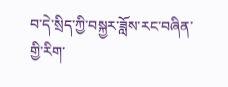བ་དེ་སྲིད་ཀྱི་བསྐྱར་ཟློས་རང་བཞིན་གྱི་རིག་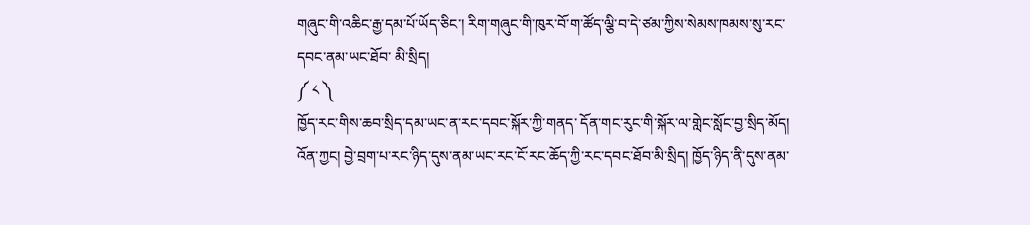གཞུང་གི་འཆིང་རྒྱ་དམ་པོ་ཡོད་ཅིང་། རིག་གཞུང་གི་ཁུར་བོ་ག་ཚོད་ལྕི་བ་དེ་ཙམ་ཀྱིས་སེམས་ཁམས་སུ་རང་དབང་ནམ་ཡང་ཐོབ་ མི་སྲིད།
༼ ༨ ༽
ཁྱོད་རང་གིས་ཆབ་སྲིད་དམ་ཡང་ན་རང་དབང་སྐོར་ཀྱི་གནད་ དོན་གང་རུང་གི་སྐོར་ལ་གླེང་སློང་བྱ་སྲིད་མོད། འོན་ཀྱང། བྱེ་བྲག་པ་རང་ཉིད་དུས་ནམ་ཡང་རང་ངོ་རང་ཆོད་ཀྱི་རང་དབང་ཐོབ་མི་སྲིད། ཁྱོད་ཉིད་ནི་དུས་ནམ་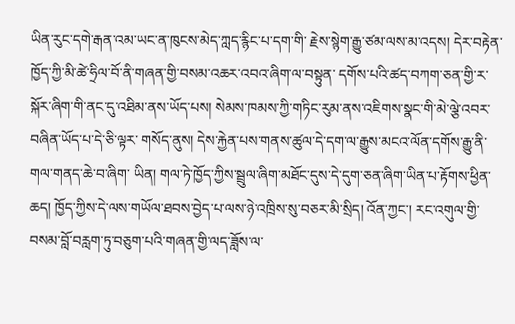ཡིན་རུང་དགེ་རྒན་འམ་ཡང་ན་ཁུངས་མེད་ཀླད་རྙིང་པ་དག་གི་ རྗེས་སྙེག་རྒྱུ་ཙམ་ལས་མ་འདས། དེར་བརྟེན་ཁྱོད་ཀྱི་མི་ཚེ་ཧྲིལ་བོ་ནི་གཞན་གྱི་བསམ་འཆར་འབའ་ཞིག་ལ་བསྟུན་ དགོས་པའི་ཚད་བཀག་ཅན་གྱི་ར་སྐོར་ཞིག་གི་ནང་དུ་འཐིམ་ནས་ཡོད་པས། སེམས་ཁམས་ཀྱི་གཏིང་རུམ་ནས་འཇིགས་སྣང་གི་མེ་ལྕེ་འབར་བཞིན་ཡོད་པ་དེ་ཅི་ལྟར་ གསོད་ནུས། དེས་རྐྱེན་པས་གནས་ཚུལ་དེ་དག་ལ་རྒྱུས་མངའ་ལོན་དགོས་རྒྱུ་ནི་གལ་གནད་ཆེ་བ་ཞིག་ ཡིན། གལ་ཏེ་ཁྱོད་ཀྱིས་སྦྲུལ་ཞིག་མཐོང་དུས་དེ་དུག་ཅན་ཞིག་ཡིན་པ་རྟོགས་ཕྱིན་ཆད། ཁྱོད་ཀྱིས་དེ་ལས་གཡོལ་ཐབས་བྱེད་པ་ལས་ཉེ་འཁྲིས་སུ་བཅར་མི་སྲིད། འོན་ཀྱང་། རང་འགུལ་གྱི་བསམ་བློ་བརླག་ཏུ་བཅུག་པའི་གཞན་གྱི་ལད་ཟློས་ལ་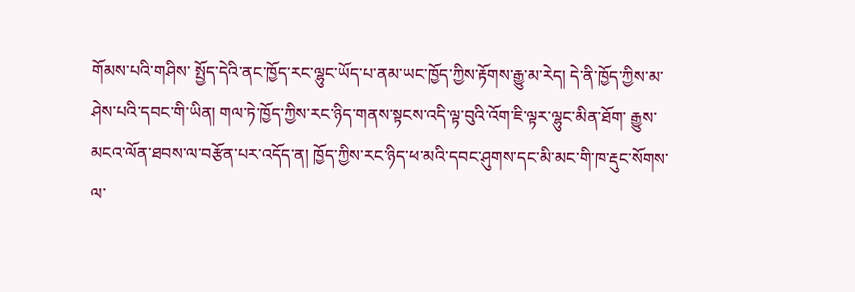གོམས་པའི་གཤིས་ སྤྱོད་དེའི་ནང་ཁྱོད་རང་ལྷུང་ཡོད་པ་ནམ་ཡང་ཁྱོད་ཀྱིས་རྟོགས་རྒྱུ་མ་རེད། དེ་ནི་ཁྱོད་ཀྱིས་མ་ཤེས་པའི་དབང་གི་ཡིན། གལ་ཏེ་ཁྱོད་ཀྱིས་རང་ཉིད་གནས་སྟངས་འདི་ལྟ་བུའི་འོག་ཇི་ལྟར་ལྷུང་མིན་ཐོག་ རྒྱུས་མངའ་ལོན་ཐབས་ལ་བརྩོན་པར་འདོད་ན། ཁྱོད་ཀྱིས་རང་ཉིད་ཕ་མའི་དབང་ཤུགས་དང་མི་མང་གི་ཁ་རྡུང་སོགས་ལ་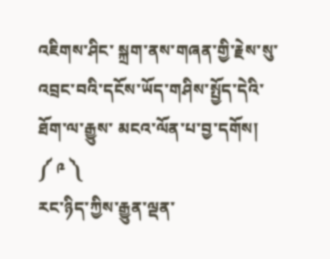འཇིགས་ཤིང་ སྐྲག་ནས་གཞན་གྱི་རྗེས་སུ་འབྲང་བའི་དངོས་ཡོད་གཤིས་སྤྱོད་དེའི་ཐོག་ལ་རྒྱུས་ མངའ་ལོན་པ་བྱ་དགོས།
༼ ༩ ༽
རང་ཉིད་ཀྱིས་རྒྱུན་ལྡན་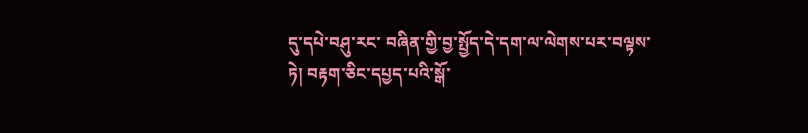དུ་དཔེ་བཤུ་རང་ བཞིན་གྱི་བྱ་སྤྱོད་དེ་དག་ལ་ལེགས་པར་བལྟས་ཏེ། བརྟག་ཅིང་དཔྱད་པའི་སྒོ་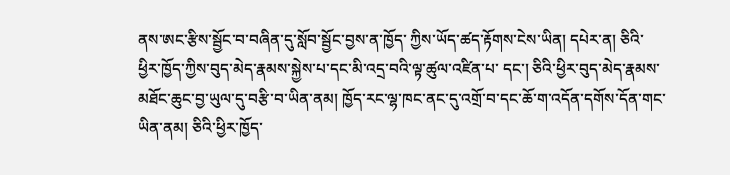ནས་ཨང་རྩིས་སྦྱོང་བ་བཞིན་དུ་སློབ་སྦྱོང་བྱས་ན་ཁྱོད་ ཀྱིས་ཡོད་ཚད་རྟོགས་ངེས་ཡིན། དཔེར་ན། ཅིའི་ཕྱིར་ཁྱོད་ཀྱིས་བུད་མེད་རྣམས་སྐྱེས་པ་དང་མི་འདྲ་བའི་ལྟ་ཚུལ་འཛིན་པ་ དང་། ཅིའི་ཕྱིར་བུད་མེད་རྣམས་མཐོང་ཆུང་བྱ་ཡུལ་དུ་བརྩི་བ་ཡིན་ནམ། ཁྱོད་རང་ལྷ་ཁང་ནང་དུ་འགྲོ་བ་དང་ཆོ་ག་འདོན་དགོས་དོན་གང་ཡིན་ནམ། ཅིའི་ཕྱིར་ཁྱོད་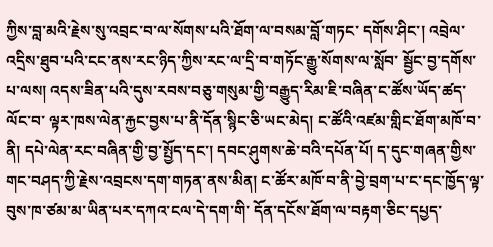ཀྱིས་བླ་མའི་རྗེས་སུ་འབྲང་བ་ལ་སོགས་པའི་ཐོག་ལ་བསམ་བློ་གཏང་ དགོས་ཤིང་། འབྲེལ་འདྲིས་ཐུབ་པའི་ངང་ནས་རང་ཉིད་ཀྱིས་རང་ལ་དྲི་བ་གཏོང་རྒྱུ་སོགས་ལ་སློབ་ སྦྱོང་བྱ་དགོས་པ་ལས། འདས་ཟིན་པའི་དུས་རབས་བཅུ་གསུམ་གྱི་བརྒྱུད་རིམ་ཇི་བཞིན་ང་ཚོས་ཡོད་ཚད་ལོང་བ་ ལྟར་ཁས་ལེན་རྐྱང་བྱས་པ་ནི་དོན་སྙིང་ཅི་ཡང་མེད། ང་ཚོའི་འཛམ་གླིང་ཐོག་མཁོ་བ་ནི། དཔེ་ལེན་རང་བཞིན་གྱི་བྱ་སྤྱོད་དང་། དབང་ཤུགས་ཆེ་བའི་དཔོན་པོ། ད་དུང་གཞན་གྱིས་གང་བཤད་ཀྱི་རྗེས་འབྲངས་དག་གཏན་ནས་མིན། ང་ཚོར་མཁོ་བ་ནི་བྱེ་བྲག་པ་ང་དང་ཁྱོད་ལྟ་བུས་ཁ་ཙམ་མ་ཡིན་པར་དཀའ་ངལ་དེ་དག་གི་ དོན་དངོས་ཐོག་ལ་བརྟག་ཅིང་དཔྱད་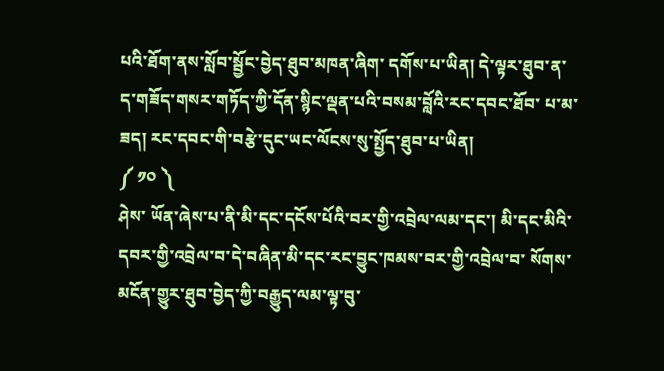པའི་ཐོག་ནས་སློབ་སྦྱོང་བྱེད་ཐུབ་མཁན་ཞིག་ དགོས་པ་ཡིན། དེ་ལྟར་ཐུབ་ན་ད་གཟོད་གསར་གཏོད་ཀྱི་དོན་སྙིང་ལྡན་པའི་བསམ་བློའི་རང་དབང་ཐོབ་ པ་མ་ཟད། རང་དབང་གི་བརྩེ་དུང་ཡང་ལོངས་སུ་སྤྱོད་ཐུབ་པ་ཡིན།
༼ ༡༠ ༽
ཤེས་ ཡོན་ཞེས་པ་ནི་མི་དང་དངོས་པོའི་བར་གྱི་འབྲེལ་ལམ་དང་། མི་དང་མིའི་དབར་གྱི་འབྲེལ་བ་དེ་བཞིན་མི་དང་རང་བྱུང་ཁམས་བར་གྱི་འབྲེལ་བ་ སོགས་མངོན་གྱུར་ཐུབ་བྱེད་ཀྱི་བརྒྱུད་ལམ་ལྟ་བུ་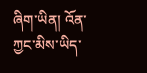ཞིག་ཡིན། འོན་ཀྱང་མིས་ཡིད་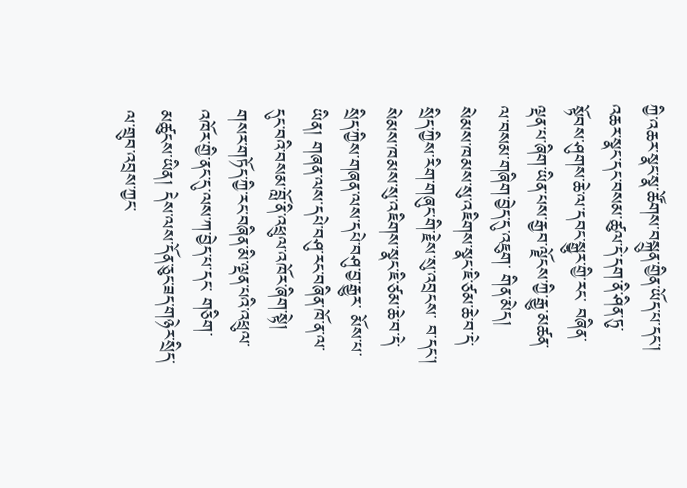ཀྱི་འཆར་སྣང་སྣ་ཚོགས་བསྐྲུན་གྱིན་ཡོད་པ་དང་། འཆར་སྣང་དང་བསམ་ཚུལ་དེ་དག་ནི་ཤིན་ཏུ་སྟོབས་ཤུགས་ཆེ་ལ་དབང་སྒྱུར་གྱི་རང་ བཞིན་ལྡན་པ་ཞིག་ཡིན་པས་རྒྱབ་ལྗོངས་ཀྱི་རྒྱུ་མཚན་ལ་བསམ་གཞིག་བྱེད་དུ་འཇུག་ གིན་མེད། སེམས་ཁམས་སུ་འཇིགས་སྣང་ཇི་ཙམ་ཆེ་བ་དེ་སྲིད་ཀྱིས་རིག་གཞུང་གི་རྗེས་སུ་འབྲངས་ བ་དང་། སེམས་ཁམས་སུ་འཇིགས་སྣང་ཇི་ཙམ་ཆེ་བ་དེ་སྲིད་ཀྱིས་གཞན་ལས་དཔེ་བཤུ་བྱ་རྒྱུར་ མོས་པ་ཡིན། གཞན་ལས་དཔེ་བཤུ་རང་བཞིན་ཁོ་ན་ལ་དུང་བའི་བསམ་བློ་ནི་འཕྲུལ་འཁོར་ཞིག་སྟེ། གསར་གཏོད་ཀྱི་རང་བཞིན་མི་ལྡན་པའི་འཕྲུལ་འཁོར་གྱི་ནང་དུ་ལས་ཀ་བྱེད་པ་དང་ གཅིག་མཚུངས་ཡིན། དེས་ལས་དོན་ཅུང་ཟད་གཉེར་སྲིད་ལ་གྲུབ་འབྲས་ཀྱང་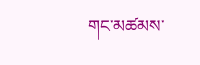གང་མཚམས་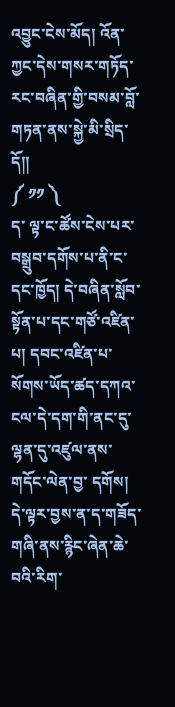འབྱུང་ངེས་མོད། འོན་ཀྱང་དེས་གསར་གཏོད་རང་བཞིན་གྱི་བསམ་བློ་གཏན་ནས་སྐྱེ་མི་སྲིད་དོ།།
༼ ༡༡ ༽
ད་ ལྟ་ང་ཚོས་ངེས་པར་བསྒྲུབ་དགོས་པ་ནི་ང་དང་ཁྱོད། དེ་བཞིན་སློབ་སྟོན་པ་དང་གཙོ་འཛིན་པ། དབང་འཛིན་པ་སོགས་ཡོད་ཚད་དཀའ་ངལ་དེ་དག་གི་ནང་དུ་ལྷན་དུ་འཛུལ་ནས་གདོང་ལེན་བྱ་ དགོས། དེ་ལྟར་བྱས་ན་ད་གཟོད་གཞི་ནས་རྙིང་ཞེན་ཆེ་བའི་རིག་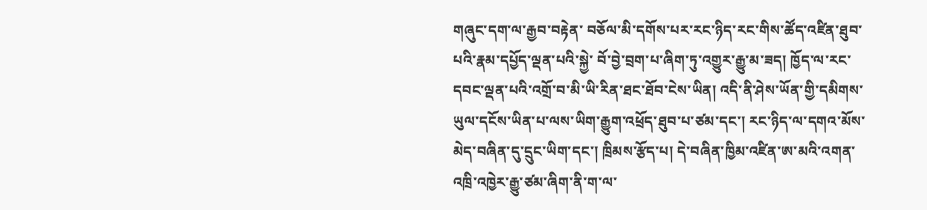གཞུང་དག་ལ་རྒྱབ་བརྟེན་ བཅོལ་མི་དགོས་པར་རང་ཉིད་རང་གིས་ཚོད་འཛིན་ཐུབ་པའི་རྣམ་དཔྱོད་ལྡན་པའི་སྐྱེ་ བོ་བྱེ་བྲག་པ་ཞིག་ཏུ་འགྱུར་རྒྱུ་མ་ཟད། ཁྱོད་ལ་རང་དབང་ལྡན་པའི་འགྲོ་བ་མི་ཡི་རིན་ཐང་ཐོབ་ངེས་ཡིན། འདི་ནི་ཤེས་ཡོན་གྱི་དམིགས་ཡུལ་དངོས་ཡིན་པ་ལས་ཡིག་རྒྱུག་འཕྲོད་ཐུབ་པ་ཙམ་དང་། རང་ཉིད་ལ་དགའ་མོས་མེད་བཞིན་དུ་དྲུང་ཡིག་དང་། ཁྲིམས་རྩོད་པ། དེ་བཞིན་ཁྱིམ་འཛིན་ཨ་མའི་འགན་འཁྲི་འཁྱེར་རྒྱུ་ཙམ་ཞིག་ནི་ག་ལ་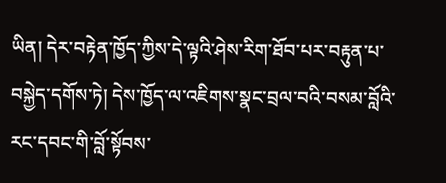ཡིན། དེར་བརྟེན་ཁྱོད་ཀྱིས་དེ་ལྟའི་ཤེས་རིག་ཐོབ་པར་བརྟུན་པ་བསྐྱེད་དགོས་ཏེ། དེས་ཁྱོད་ལ་འཇིགས་སྣང་བྲལ་བའི་བསམ་བློའི་རང་དབང་གི་བློ་སྟོབས་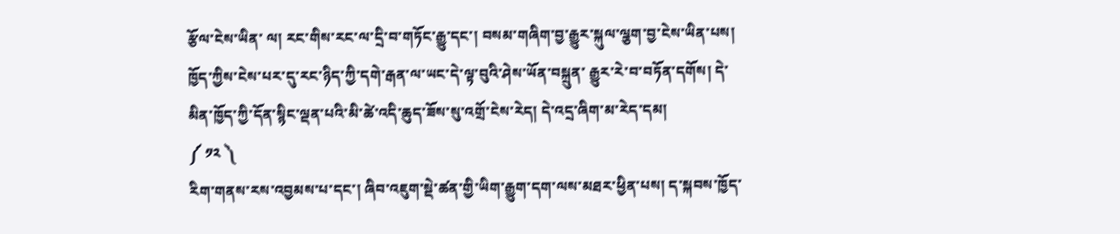རྩོལ་ངེས་ཡིན་ ལ། རང་གིས་རང་ལ་དྲི་བ་གཏོང་རྒྱུ་དང་། བསམ་གཞིག་བྱ་རྒྱུར་སྐུལ་ལྕག་བྱ་ངེས་ཡིན་པས། ཁྱོད་ཀྱིས་ངེས་པར་དུ་རང་ཉིད་ཀྱི་དགེ་རྒན་ལ་ཡང་དེ་ལྟ་བུའི་ཤེས་ཡོན་བསྐྲུན་ རྒྱུར་རེ་བ་བཏོན་དགོས། དེ་མིན་ཁྱོད་ཀྱི་དོན་སྙིང་ལྡན་པའི་མི་ཚེ་འདི་ཆུད་ཟོས་སུ་འགྲོ་ངེས་རེད། དེ་འདྲ་ཞིག་མ་རེད་དམ།
༼ ༡༢ ༽
རིག་གནས་རས་འབྱམས་པ་དང་། ཞིབ་འཇུག་སྡེ་ཚན་གྱི་ཡིག་རྒྱུག་དག་ལས་མཐར་ཕྱིན་པས། ད་སྐབས་ཁྱོད་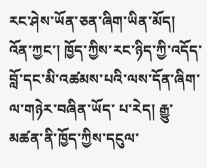རང་ཤེས་ཡོན་ཅན་ཞིག་ཡིན་མོད། འོན་ཀྱང་། ཁྱོད་ཀྱིས་རང་ཉིད་ཀྱི་འདོད་བློ་དང་མི་འཚམས་པའི་ལས་དོན་ཞིག་ལ་གཉེར་བཞིན་ཡོད་ པ་རེད། རྒྱུ་མཚན་ནི་ཁྱོད་ཀྱིས་དངུལ་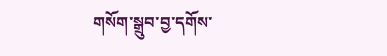གསོག་སྒྲུབ་བྱ་དགོས་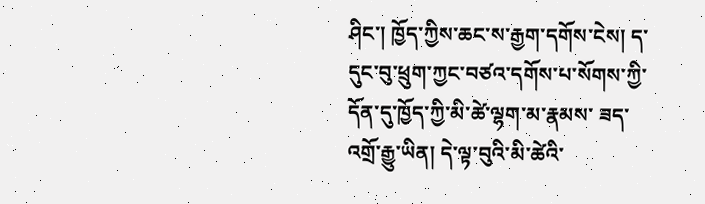ཤིང་། ཁྱོད་ཀྱིས་ཆང་ས་རྒྱག་དགོས་ངེས། ད་དུང་བུ་ཕྲུག་ཀྱང་བཙའ་དགོས་པ་སོགས་ཀྱི་དོན་དུ་ཁྱོད་ཀྱི་མི་ཚེ་ལྷག་མ་རྣམས་ ཟད་འགྲོ་རྒྱུ་ཡིན། དེ་ལྟ་བུའི་མི་ཚེའི་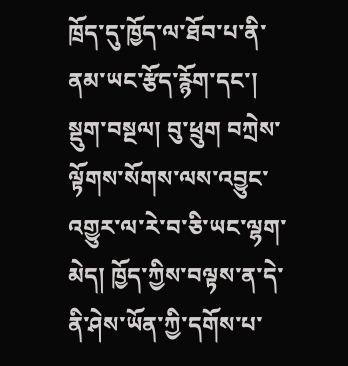ཁྲོད་དུ་ཁྱོད་ལ་ཐོབ་པ་ནི་ནམ་ཡང་རྩོད་རྙོག་དང་། སྡུག་བསྔལ། བུ་ཕྲུག བཀྲེས་ལྟོགས་སོགས་ལས་འབྱུང་འགྱུར་ལ་རེ་བ་ཅི་ཡང་ལྷག་མེད། ཁྱོད་ཀྱིས་བལྟས་ན་དེ་ནི་ཤེས་ཡོན་ཀྱི་དགོས་པ་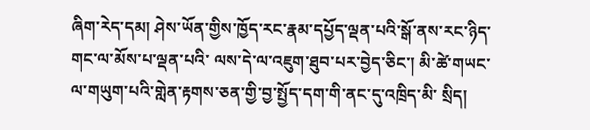ཞིག་རེད་དམ། ཤེས་ཡོན་གྱིས་ཁྱོད་རང་རྣམ་དཔྱོད་ལྡན་པའི་སྒོ་ནས་རང་ཉིད་གང་ལ་མོས་པ་ལྡན་པའི་ ལས་དེ་ལ་འཇུག་ཐུབ་པར་བྱེད་ཅིང་། མི་ཚེ་གཡང་ལ་གཡུག་པའི་གླེན་རྟགས་ཅན་གྱི་བྱ་སྤྱོད་དག་གི་ནང་དུ་འཁྲིད་མི་ སྲིད།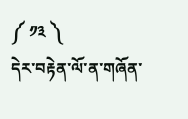༼ ༡༣ ༽
དེར་བརྟེན་ལོ་ན་གཞོན་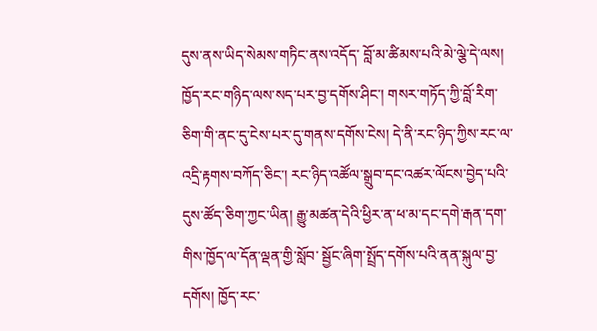དུས་ནས་ཡིད་སེམས་གཏིང་ནས་འདོད་ བློ་མ་ཚིམས་པའི་མེ་ལྕེ་དེ་ལས། ཁྱོད་རང་གཉིད་ལས་སད་པར་བྱ་དགོས་ཤིང་། གསར་གཏོད་ཀྱི་བློ་རིག་ཅིག་གི་ནང་དུ་ངེས་པར་དུ་གནས་དགོས་ངེས། དེ་ནི་རང་ཉིད་ཀྱིས་རང་ལ་འདྲི་རྟགས་བཀོད་ཅིང་། རང་ཉིད་འཚོལ་སྒྲུབ་དང་འཚར་ལོངས་བྱེད་པའི་དུས་ཚོད་ཅིག་ཀྱང་ཡིན། རྒྱུ་མཚན་དེའི་ཕྱིར་ན་ཕ་མ་དང་དགེ་རྒན་དག་གིས་ཁྱོད་ལ་དོན་ལྡན་གྱི་སློབ་ སྦྱོང་ཞིག་སྤྲོད་དགོས་པའི་ནན་སྐུལ་བྱ་དགོས། ཁྱོད་རང་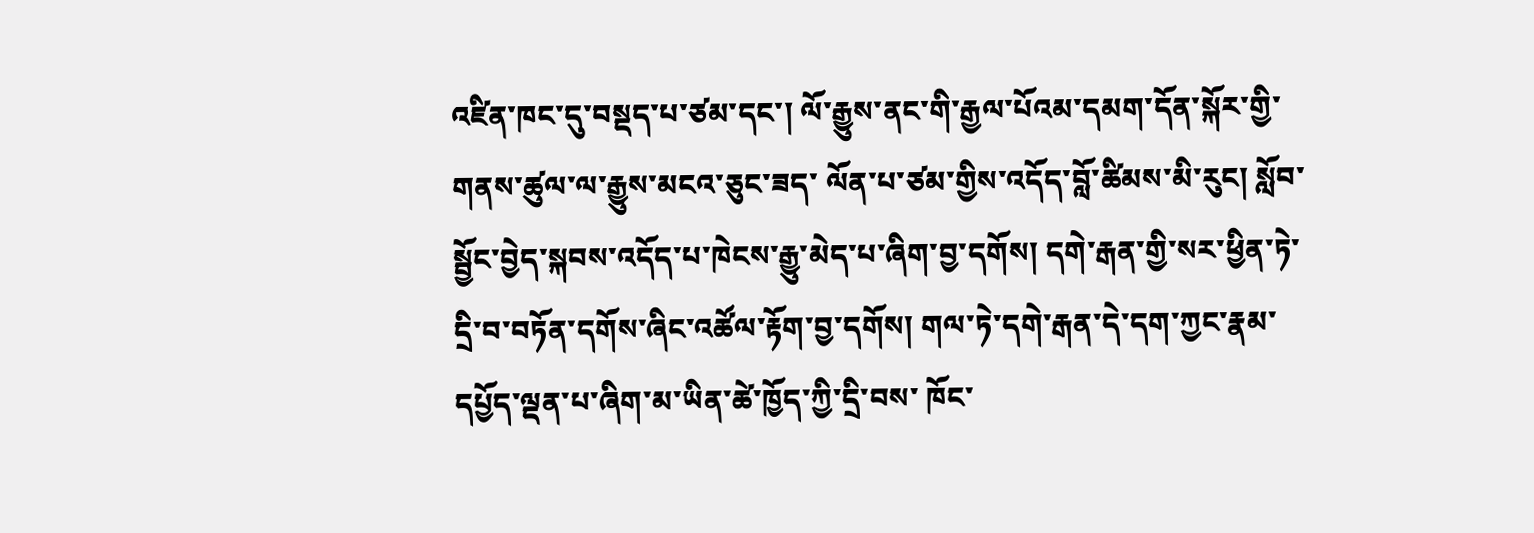འཛིན་ཁང་དུ་བསྡད་པ་ཙམ་དང་། ལོ་རྒྱུས་ནང་གི་རྒྱལ་པོའམ་དམག་དོན་སྐོར་གྱི་གནས་ཚུལ་ལ་རྒྱུས་མངའ་ཅུང་ཟད་ ལོན་པ་ཙམ་གྱིས་འདོད་བློ་ཚིམས་མི་རུང། སློབ་སྦྱོང་བྱེད་སྐབས་འདོད་པ་ཁེངས་རྒྱུ་མེད་པ་ཞིག་བྱ་དགོས། དགེ་རྒན་གྱི་སར་ཕྱིན་ཏེ་དྲི་བ་བཏོན་དགོས་ཞིང་འཚོལ་རྟོག་བྱ་དགོས། གལ་ཏེ་དགེ་རྒན་དེ་དག་ཀྱང་རྣམ་དཔྱོད་ལྡན་པ་ཞིག་མ་ཡིན་ཚེ་ཁྱོད་ཀྱི་དྲི་བས་ ཁོང་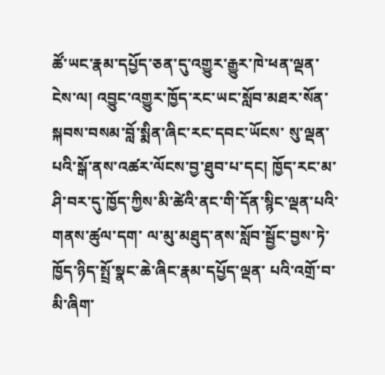ཚོ་ཡང་རྣམ་དཔྱོད་ཅན་དུ་འགྱུར་རྒྱུར་ཁེ་ཕན་ལྡན་ངེས་ལ། འབྱུང་འགྱུར་ཁྱོད་རང་ཡང་སློབ་མཐར་སོན་སྐབས་བསམ་བློ་སྨིན་ཞིང་རང་དབང་ཡོངས་ སུ་ལྡན་པའི་སྒོ་ནས་འཚར་ལོངས་བྱ་ཐུབ་པ་དང། ཁྱོད་རང་མ་ཤི་བར་དུ་ཁྱོད་ཀྱིས་མི་ཚེའི་ནང་གི་དོན་སྙིང་ལྡན་པའི་གནས་ཚུལ་དག་ ལ་མུ་མཐུད་ནས་སློབ་སྦྱོང་བྱས་ཏེ་ཁྱོད་ཉིད་སྤྲོ་སྣང་ཆེ་ཞིང་རྣམ་དཔྱོད་ལྡན་ པའི་འགྲོ་བ་མི་ཞིག་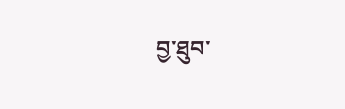བྱ་ཐུབ་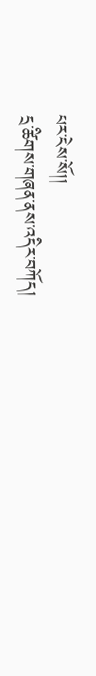པར་ངེས་སོ།།
དྲ་ཚིགས་གཞན་ནས་འདིར་བཀོད།